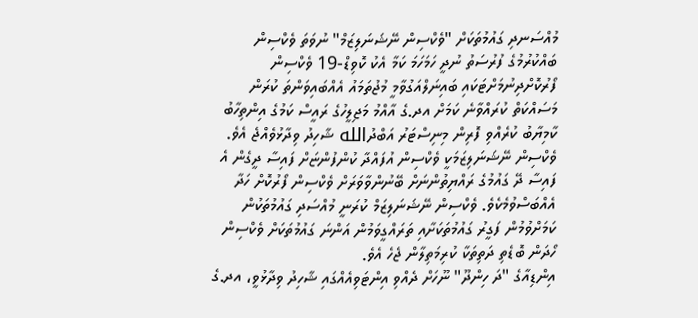މުއްސަނދި ގައުމުތަކަށް "ވެކްސިން ނޭޝަނަލިޒަމް" ނުވަތަ ވެކްސިން ބައްކުރުމުގެ ފުރުސަތު ނުދީ ހަމަހަމަ ކަމާ އެކު ކޮވިޑް-19 ވެކްސިން ފޯރުކޮށްދިނުމަށްޓަކައި ބައިނަލްއަގުވާމީ މުޖުތަމައު އެއްބައިވަންތަ ކުރަން މަސައްކަތް ކުރައްވާނެ ކަމަށް އދ.ގެ އާއްމު މަޖިލީހުގެ ރައީސް ކަމުގެ އިންތިހާބު ކާމިޔާބު ކުރެއްވި ފޮރިން މިނިސްޓަރު އަބްދުالله ޝާހިދު ވިދާޅުވެއްޖެ އެވެ.
ވެކްސިން ނޭޝަނަލިޒަމަކީ ވެކްސިން އުފައްދާ ކުންފުންޏަށް ފައިސާ ދީގެން އެ ފައިސާ ދޭ ގައުމުގެ ރައްޔިތުންނަށް ބޭނުންވާވަރަށް ވެކްސިން ފޯރުކޮށް ހަދާ އެއްބަސްވުމެކެވެ. ވެކްސިން ނޭޝަނަލިޒަމް ކުރަނީ މުއްސަދި ގައުމުތަކުން ކަމަށްވުމުން ފަގީރު ގައުމުތަކަށާއި ތަރައްގީވަމުން އަންނަ ގައުމުތަކަށް ވެކްސިން ހޯދަން ބޮޑެތި ދަތިތަކާ ކުރިމަތިލާން ޖެހެ އެވެ.
އިންޑިއާގެ "ދަ ހިންދޫ" ނޫހަށް ދެއްވި އިންޓަވިއެއްގައި ޝާހިދު ވިދާޅުވީ، އދ.ގެ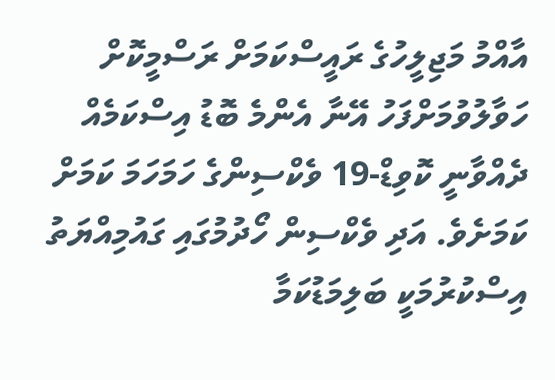އާއްމު މަޖިލީހުގެ ރައީސްކަމަށް ރަސްމީކޮށް ހަވާލުވުމަށްފަހު އޭނާ އެންމެ ބޮޑު އިސްކަމެއް ދެއްވާނީ ކޮވިޑް-19 ވެކްސިންގެ ހަމަހަމަ ކަމަށް ކަމަށެވެ. އަދި ވެކްސިން ހޯދުމުގައި ގައުމިއްޔަތު އިސްކުރުމަކީ ބަލިމަޑުކަމާ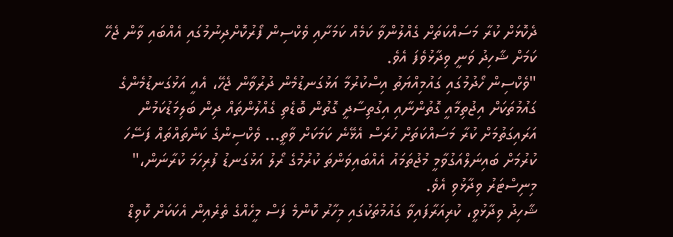ދެކޮޅަށް ކުރާ މަސައްކަތަށް ގެއްލުންވާ ކަމެއް ކަމަށާއި ވެކްސިން ފޯރުކޮށްދިނުމުގައި އެއްބައި ވާން ޖެހޭ ކަމަށް ޝާހިދު ވަނީ ވިދާޅުވެފަ އެވެ.
"ވެކްސިން ހޯދުމުގައި ގައުމިއްޔަތު އިސްކުރުމާ އަޅުގަނޑުމެން ދުރުވާން ޖެހޭ، އެއީ އަޅުގަނޑުމެންގެ ގައުމުތަކަށް އިޖުތިމާއީ ގޮތުންނާއި އިގުތިސާދީ ގޮތުން ބޮޑެތި ގެއްލުންތައް ދިން ބަލިމަޑުކަމުން އަރައިގަތުމަށް ކުރާ މަސައްކަތަށް ހުރަސް އެޅޭނެ ކަމަކަށް ވާތީ... ވެކްސިންގެ ކަންތައްތައް ފަސޭހަ ކުރުމަށް ބައިނަލްއަގުވާމީ މުޖުތަމައު އެއްބައިވަންތަ ކުރުމުގެ ރޯލު އަޅުގަނޑު ފުރިހަމަ ކުރާނަން،" މިނިސްޓަރު ވިދާޅުވި އެވެ.
ޝާހިދު ވިދާޅުވީ، ކުރިއަރާފައިވާ ގައުމުތަކުގައި މިހާރު ކޮންމެ ފަސް މީހެއްގެ ތެރެއިން އެކަކަށް ކޮވިޑް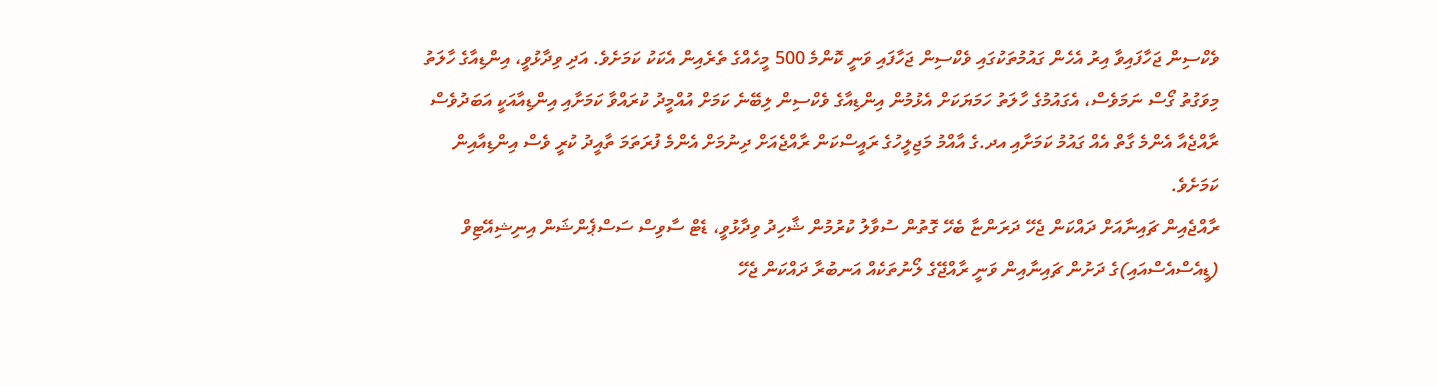ވެކްސިން ޖަހާފައިވާ އިރު އެހެން ގައުމުތަކުގައި ވެކްސިން ޖަހާފައި ވަނީ ކޮންމެ 500 މީހެއްގެ ތެރެއިން އެކަކު ކަމަށެވެ. އަދި ވިދާޅުވީ، އިންޑިއާގެ ހާލަތު މިވަގުތު ގޯސް ނަމަވެސް، އެގައުމުގެ ހާލަތު ހަމަޔަކަށް އެޅުމުން އިންޑިއާގެ ވެކްސިން ލިބޭނެ ކަމަށް އުއްމީދު ކުރައްވާ ކަމަށާއި އިންޑިއާއަކީ އަބަދުވެސް ރާއްޖެއާ އެންމެ ގާތް އެއް ގައުމު ކަމަށާއި އދ.ގެ އާއްމު މަޖިލީހުގެ ރައީސްކަން ރާއްޖެއަށް ދިނުމަށް އެންމެ ފުރަތަމަ ތާއީދު ކުރީ ވެސް އިންޑިއާއިން ކަމަށެވެ.
ރާއްޖެއިން ޗައިނާއަށް ދައްކަން ޖެހޭ ދަރަންޏާ ބެހޭ ގޮތުން ސުވާލު ކުރުމުން ޝާހިދު ވިދާޅުވީ، ޑެޓް ސާވިސް ސަސްޕެންޝަން އިނިޝިއޭޓިވް (ޑީއެސްއެސްއައި)ގެ ދަށުން ޗައިނާއިން ވަނީ ރާއްޖޭގެ ލޯނުތަކެއް އަނބުރާ ދައްކަން ޖެހޭ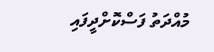މުއްދަތު ފަސްކޮށްދީފައި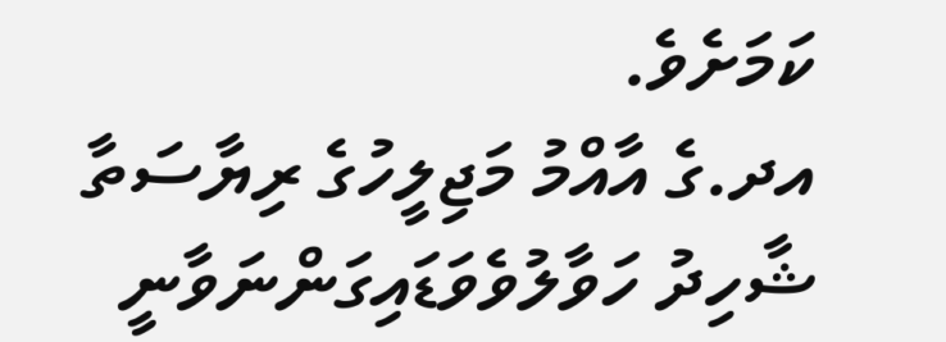ކަމަށެވެ.
އދ.ގެ އާއްމު މަޖިލީހުގެ ރިޔާސަތާ ޝާހިދު ހަވާލުވެވަޑައިގަންނަވާނީ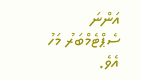އަންނަ ސެޕްޓެމްބަރު މަހު އެވެ.